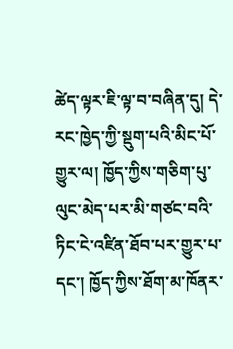ཚེད་ལྟར་ཇི་ལྟ་བ་བཞིན་དུ། དེ་རང་ཁྱེད་ཀྱི་སྡུག་པའི་མིང་པོ་གྱུར་ལ། ཁྱོད་ཀྱིས་གཅིག་པུ་ལུང་མེད་པར་མི་གཙང་བའི་ཏིང་ངེ་འཛིན་ཐོབ་པར་གྱུར་པ་དང་། ཁྱོད་ཀྱིས་ཐོག་མ་ཁོནར་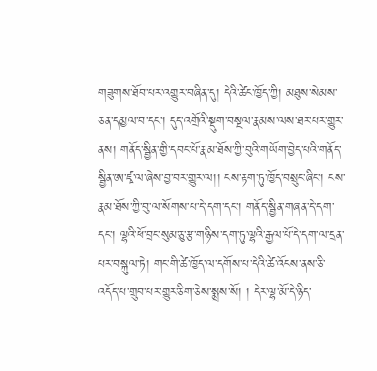གཟུགས་ཐོབ་པར་འགྱུར་བཞིན་དུ། དེའི་ཚེང་ཁྱོད་ཀྱི། མཐུས་སེམས་ཅན་དམྱལ་བ་དང་། དུད་འགྲོའི་སྡུག་བསྔལ་རྣམས་ལས་ཐར་པར་གྱུར་ནས། གནོད་སྦྱིན་གྱི་དབང་པོ་རྣམ་ཐོས་ཀྱི་བུའི་གཡོག་བྱེད་པའི་གནོད་སྦྱིན་ཨ་ཛྭ་ལ་ཞེས་བྱ་བར་གྱུར་ལ།། ངས་རྟག་ཏུ་ཁྱོད་བསྲུང་ཞིང་། ངས་རྣམ་ཐོས་ཀྱི་བུ་ལ་སོགས་པ་དེ་དག་དང་། གནོད་སྦྱིན་གཞན་དེ་དག་དང་། ལྷའི་ཕོ་བྲང་སུམ་ཅུ་རྩ་གཉིས་དག་ཏུ་ལྷའི་རྒྱལ་པོ་དེ་དག་ལ་དྲན་པར་བསྐུལ་ཏེ། གང་གི་ཚེ་ཁྱོད་ལ་དགོས་པ་དེའི་ཚེ་འོངས་ནས་ཅི་འདོད་པ་གྲུབ་པར་གྱུར་ཅིག་ཅེས་སྨྲས་སོ། ། དེར་ལྷ་མོ་དེ་ཉིད་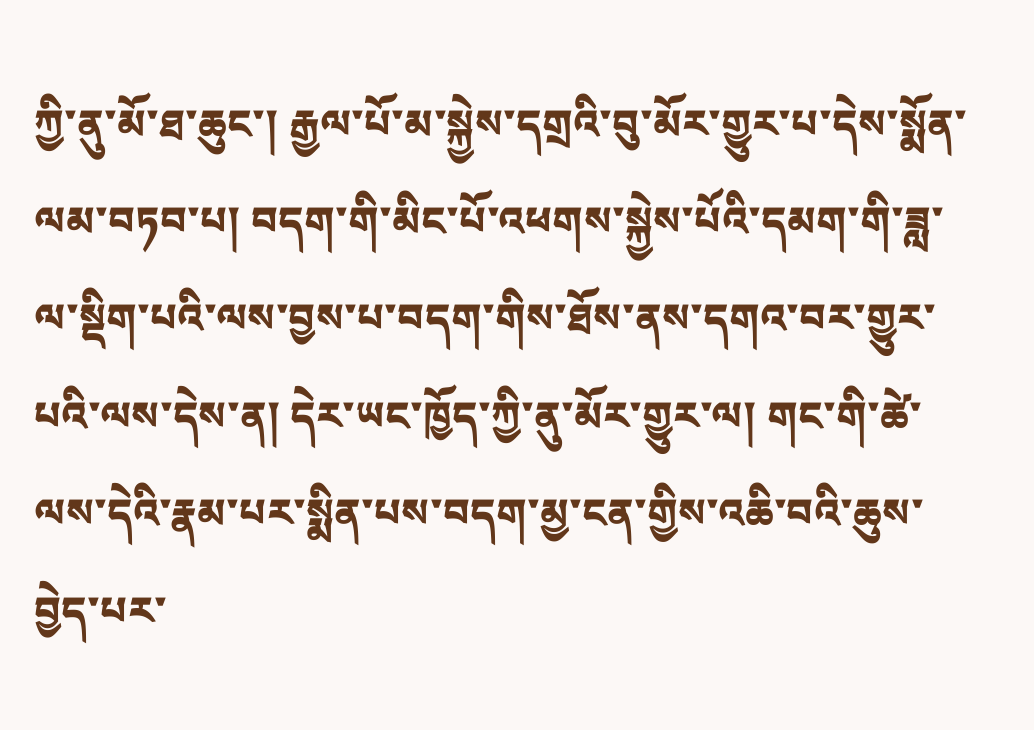ཀྱི་ནུ་མོ་ཐ་ཆུང་། རྒྱལ་པོ་མ་སྐྱེས་དགྲའི་བུ་མོར་གྱུར་པ་དེས་སྨོན་ལམ་བཏབ་པ། བདག་གི་མིང་པོ་འཕགས་སྐྱེས་པོའི་དམག་གི་ཟླ་ལ་སྡིག་པའི་ལས་བྱས་པ་བདག་གིས་ཐོས་ནས་དགའ་བར་གྱུར་པའི་ལས་དེས་ན། དེར་ཡང་ཁྱོད་ཀྱི་ནུ་མོར་གྱུར་ལ། གང་གི་ཚེ་ལས་དེའི་རྣམ་པར་སྨིན་པས་བདག་མྱ་ངན་གྱིས་འཆི་བའི་ཆུས་བྱེད་པར་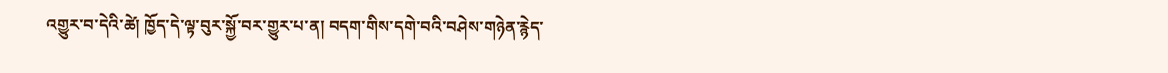འགྱུར་བ་དེའི་ཚེ། ཁྱོད་དེ་ལྟ་བུར་སྐྱོ་བར་གྱུར་པ་ན། བདག་གིས་དགེ་བའི་བཤེས་གཉེན་རྙེད་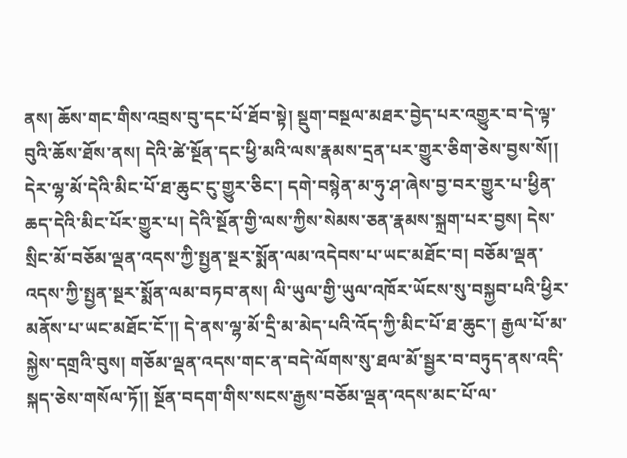ནས། ཆོས་གང་གིས་འབྲས་བུ་དང་པོ་ཐོབ་སྟེ། སྡུག་བསྔལ་མཐར་བྱེད་པར་འགྱུར་བ་དེ་ལྟ་བུའི་ཆོས་ཐོས་ནས། དེའི་ཚེ་སྔོན་དང་ཕྱི་མའི་ལས་རྣམས་དྲན་པར་གྱུར་ཅིག་ཅེས་བྱས་སོ།། དེར་ལྷ་མོ་དེའི་མིང་པོ་ཐ་ཆུང་ངུ་གྱུར་ཅིང་། དགེ་བསྙེན་མ་ཧུ་ཤ་ཞེས་བྱ་བར་གྱུར་པ་ཕྱིན་ཆད་དེའི་མིང་པོར་གྱུར་པ། དེའི་སྔོན་གྱི་ལས་ཀྱིས་སེམས་ཅན་རྣམས་སྐྲག་པར་བྱས། དེས་སྲིང་མོ་བཅོམ་ལྡན་འདས་ཀྱི་སྤྱན་སྔར་སྨོན་ལམ་འདེབས་པ་ཡང་མཐོང་བ། བཅོམ་ལྡན་འདས་ཀྱི་སྤྱན་སྔར་སྨོན་ལམ་བཏབ་ནས། ལི་ཡུལ་གྱི་ཡུལ་འཁོར་ཡོངས་སུ་བསྐྱབ་པའི་ཕྱིར་མནོས་པ་ཡང་མཐོང་ངོ་།། དེ་ནས་ལྷ་མོ་དྲི་མ་མེད་པའི་འོད་ཀྱི་མིང་པོ་ཐ་ཆུང་། རྒྱལ་པོ་མ་སྐྱེས་དགྲའི་བུས། གཅོམ་ལྡན་འདས་གང་ན་བདེ་ལོགས་སུ་ཐལ་མོ་སྦྱར་བ་བཏུད་ནས་འདི་སྐད་ཅེས་གསོལ་ཏོ།། སྔོན་བདག་གིས་སངས་རྒྱས་བཅོམ་ལྡན་འདས་མང་པོ་ལ་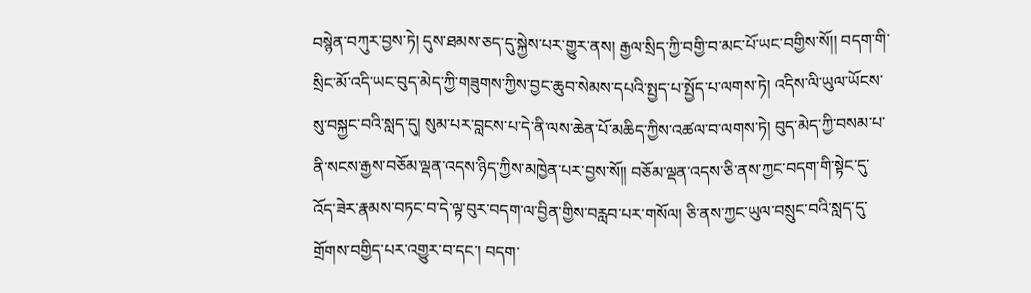བསྙེན་བཀུར་བྱས་ཏེ། དུས་ཐམས་ཅད་དུ་སྐྱེས་པར་གྱུར་ནས། རྒྱལ་སྲིད་ཀྱི་བགྱི་བ་མང་པོ་ཡང་བགྱིས་སོ།། བདག་གི་སྲིང་མོ་འདི་ཡང་བུད་མེད་ཀྱི་གཟུགས་ཀྱིས་བྱང་ཆུབ་སེམས་དཔའི་སྤྱད་པ་སྤྱོད་པ་ལགས་ཏེ། འདིས་ལི་ཡུལ་ཡོངས་སུ་བསྐྱང་བའི་སླད་དུ། སུམ་པར་བླངས་པ་དེ་ནི་ལས་ཆེན་པོ་མཆིད་ཀྱིས་འཚལ་བ་ལགས་ཏེ། བུད་མེད་ཀྱི་བསམ་པ་ནི་སངས་རྒྱས་བཅོམ་ལྡན་འདས་ཉིད་ཀྱིས་མཁྱེན་པར་བྱས་སོ།། བཅོམ་ལྡན་འདས་ཅི་ནས་ཀྱང་བདག་གི་སྟེང་དུ་འོད་ཟེར་རྣམས་བཏང་བ་དེ་ལྟ་བུར་བདག་ལ་བྱིན་གྱིས་བརླབ་པར་གསོལ། ཅི་ནས་ཀྱང་ཡུལ་བསྲུང་བའི་སླད་དུ་གྲོགས་བགྱིད་པར་འགྱུར་བ་དང་། བདག་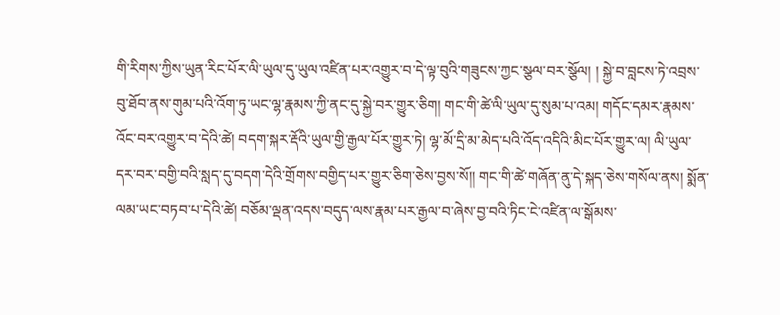གི་རིགས་ཀྱིས་ཡུན་རིང་པོར་ལི་ཡུལ་དུ་ཡུལ་འཛིན་པར་འགྱུར་བ་དེ་ལྟ་བུའི་གཟུངས་ཀྱང་སྩལ་བར་སྩོལ། ། སྐྱེ་བ་བླངས་ཏེ་འབྲས་བུ་ཐོབ་ནས་གུམ་པའི་འོག་ཏུ་ཡང་ལྷ་རྣམས་ཀྱི་ནང་དུ་སྐྱེ་བར་གྱུར་ཅིག། གང་གི་ཚེ་ལི་ཡུལ་དུ་སུམ་པ་འམ། གདོང་དམར་རྣམས་འོང་བར་འགྱུར་བ་དེའི་ཚེ། བདག་སྐར་རྡོའི་ཡུལ་གྱི་རྒྱལ་པོར་གྱུར་ཏེ། ལྷ་མོ་དྲི་མ་མེད་པའི་འོད་འདིའི་མིང་པོར་གྱུར་ལ། ལི་ཡུལ་དར་བར་བགྱི་བའི་སླད་དུ་བདག་དེའི་གྲོགས་བགྱིད་པར་གྱུར་ཅིག་ཅེས་བྱས་སོ།། གང་གི་ཚེ་གཞོན་ནུ་དེ་སྐད་ཅེས་གསོལ་ནས། སྨོན་ལམ་ཡང་བཏབ་པ་དེའི་ཚེ། བཅོམ་ལྡན་འདས་བདུད་ལས་རྣམ་པར་རྒྱལ་བ་ཞེས་བྱ་བའི་ཏིང་ངེ་འཛིན་ལ་སྒོམས་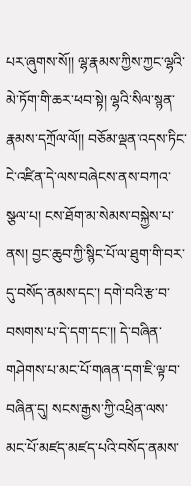པར་ཞུགས་སོ།། ལྷ་རྣམས་ཀྱིས་ཀྱང་ལྷའི་མེ་ཏོག་གི་ཆར་ཕབ་སྟེ། ལྷའི་སིལ་སྙན་རྣམས་དཀྲོལ་ལོ།། བཅོམ་ལྡན་འདས་ཏིང་ངེ་འཛིན་དེ་ལས་བཞེངས་ནས་བཀའ་སྩལ་པ། ངས་ཐོག་མ་སེམས་བསྐྱེས་པ་ནས། བྱང་ཆུབ་ཀྱི་སྙིང་པོ་ལ་ཐུག་གི་བར་དུ་བསོད་ནམས་དང་། དགེ་བའི་རྩ་བ་བསགས་པ་དེ་དག་དང་།། དེ་བཞིན་གཤེགས་པ་མང་པོ་གཞན་དག་ཇི་ལྟ་བ་བཞིན་དུ། སངས་རྒྱས་ཀྱི་འཕྲིན་ལས་མང་པོ་མཛད་མཛད་པའི་བསོད་ནམས་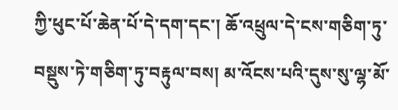ཀྱི་ཕུང་པོ་ཆེན་པོ་དེ་དག་དང་། ཆོ་འཕྲུལ་དེ་ངས་གཅིག་ཏུ་བསྡུས་ཏེ་གཅིག་ཏུ་བརྟུལ་བས། མ་འོངས་པའི་དུས་སུ་ལྷ་མོ་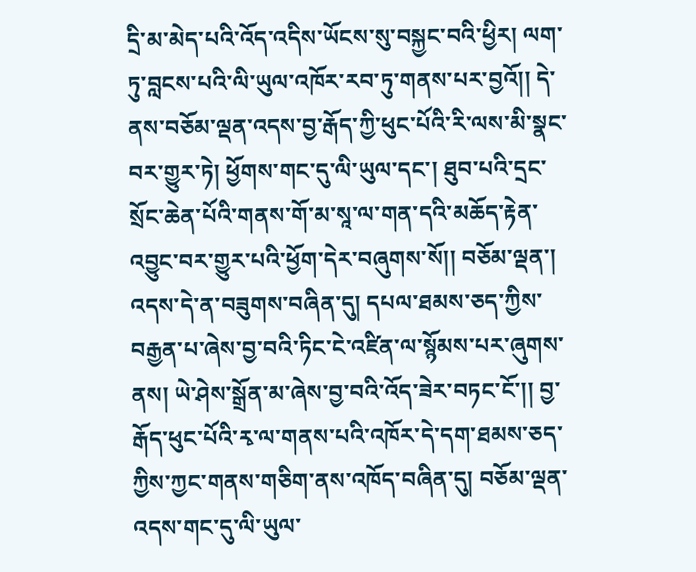དྲི་མ་མེད་པའི་འོད་འདིས་ཡོངས་སུ་བསྐྱང་བའི་ཕྱིར། ལག་ཏུ་བླངས་པའི་ལི་ཡུལ་འཁོར་རབ་ཏུ་གནས་པར་བྱའོ།། དེ་ནས་བཅོམ་ལྡན་འདས་བྱ་རྒོད་ཀྱི་ཕུང་པོའི་རི་ལས་མི་སྣང་བར་གྱུར་ཏེ། ཕྱོགས་གང་དུ་ལི་ཡུལ་དང་། ཐུབ་པའི་དྲང་སྲོང་ཆེན་པོའི་གནས་གོ་མ་སཱ་ལ་གན་དའི་མཆོད་རྟེན་འབྱུང་བར་གྱུར་པའི་ཕྱོག་དེར་བཞུགས་སོ།། བཅོམ་ལྡན་། འདས་དེ་ན་བཟུགས་བཞིན་དུ། དཔལ་ཐམས་ཅད་ཀྱིས་བརྒྱན་པ་ཞེས་བྱ་བའི་ཏིང་ངེ་འཛིན་ལ་སྙོམས་པར་ཞུགས་ནས། ཡེ་ཤེས་སྒྲོན་མ་ཞེས་བྱ་བའི་འོད་ཟེར་བཏང་ངོ་།། བྱ་རྒོད་ཕུང་པོའི་རྭ་ལ་གནས་པའི་འཁོར་དེ་དག་ཐམས་ཅད་ཀྱིས་ཀྱང་གནས་གཅིག་ནས་འཁོད་བཞིན་དུ། བཅོམ་ལྡན་འདས་གང་དུ་ལི་ཡུལ་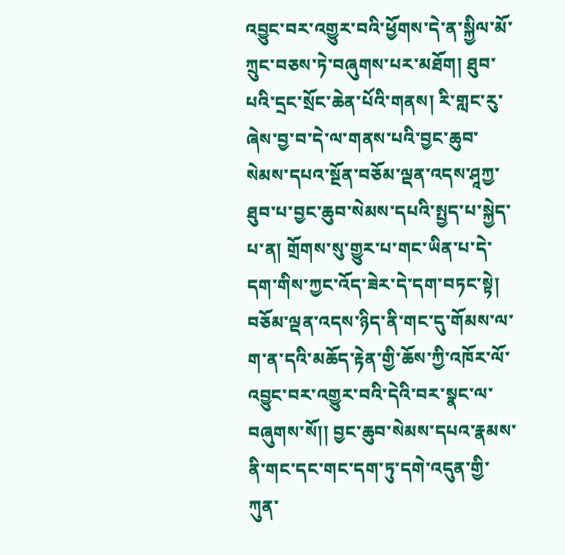འབྱུང་བར་འགྱུར་བའི་ཕྱོགས་དེ་ན་སྐྱིལ་མོ་ཀྲུང་བཅས་ཏེ་བཞུགས་པར་མཐོག། ཐུབ་པའི་དྲང་སྲོང་ཆེན་པོའི་གནས། རི་གླང་རུ་ཞེས་བྱ་བ་དེ་ལ་གནས་པའི་བྱང་ཆུབ་སེམས་དཔའ་སྔོན་བཅོམ་ལྡན་འདས་ཤཱཀྱ་ཐུབ་པ་བྱང་ཆུབ་སེམས་དཔའི་སྤྱད་པ་སྐྱེད་པ་ན། གྲོགས་སུ་གྱུར་པ་གང་ཡིན་པ་དེ་དག་གིས་ཀྱང་འོད་ཟེར་དེ་དག་བཏང་སྟེ། བཅོམ་ལྡན་འདས་ཉིད་ནི་གང་དུ་གོམས་ལ་ག་ན་དའི་མཆོད་རྟེན་གྱི་ཆོས་ཀྱི་འཁོར་ལོ་འབྱུང་བར་འགྱུར་བའི་དེའི་བར་སྣང་ལ་བཞུགས་སོ།། བྱང་ཆུབ་སེམས་དཔའ་རྣམས་ནི་གང་དང་གང་དག་ཏུ་དགེ་འདུན་གྱི་ཀུན་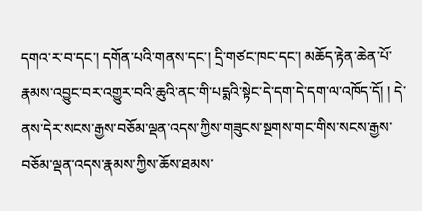དགའ་ར་བ་དང་། དགོན་པའི་གནས་དང་། དྲི་གཙང་ཁང་དང་། མཆོད་རྟེན་ཆེན་པོ་རྣམས་འབྱུང་བར་འགྱུར་བའི་ཆུའི་ནང་གི་པདྨའི་སྟེང་དེ་དག་དེ་དག་ལ་འཁོད་དོ། ། དེ་ནས་དེར་སངས་རྒྱས་བཅོམ་ལྡན་འདས་ཀྱིས་གཟུངས་སྔགས་གང་གིས་སངས་རྒྱས་བཅོམ་ལྡན་འདས་རྣམས་ཀྱིས་ཆོས་ཐམས་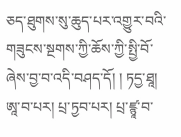ཅད་ཐུགས་སུ་ཆུད་པར་འགྱུར་བའི་གཟུངས་སྔགས་ཀྱི་ཆོས་ཀྱི་སྤྱི་བོ་ཞེས་བྱ་བ་འདི་བཤད་དོ། ། ཏདྱ་ཐཱ། ཨཱ་བ་པར། པྲ་ཏྱབ་པར། པྲ་ཛྙཱ་བ་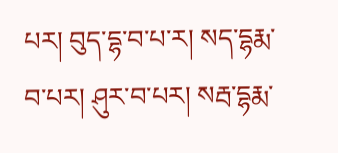པར། བུད་དྷ་བ་པ་ར། སད་དྷརྨ་བ་པར། ཤུར་བ་པར། སརྦ་དྷརྨ་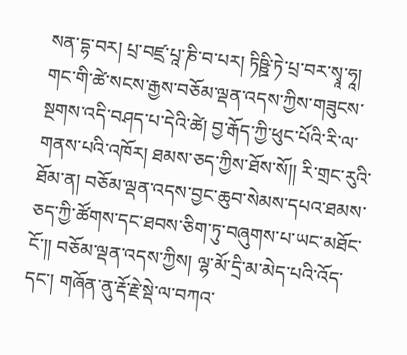སན་དྷ་བར། པྲ་བཛྲ་པཱ་ཎི་བ་པར། ཏིཥྛི་ཏེ་པྲ་བར་སྭཱ་ཧཱ། གང་གི་ཚེ་སངས་རྒྱས་བཅོམ་ལྡན་འདས་ཀྱིས་གཟུངས་སྔགས་འདི་བཤད་པ་དེའི་ཚེ། བྱ་རྒོད་ཀྱི་ཕུང་པོའི་རི་ལ་གནས་པའི་འཁོར། ཐམས་ཅད་ཀྱིས་ཐོས་སོ།། རི་གྲང་རུའི་ཐོམ་ན། བཅོམ་ལྡན་འདས་བྱང་ཆུབ་སེམས་དཔའ་ཐམས་ཅད་ཀྱི་ཚོགས་དང་ཐབས་ཅིག་ཏུ་བཞུགས་པ་ཡང་མཐོང་ངོ་།། བཅོམ་ལྡན་འདས་ཀྱིས། ལྷ་མོ་དྲི་མ་མེད་པའི་འོད་དང་། གཞོན་ནུ་རྡོ་རྗེ་སྡེ་ལ་བཀའ་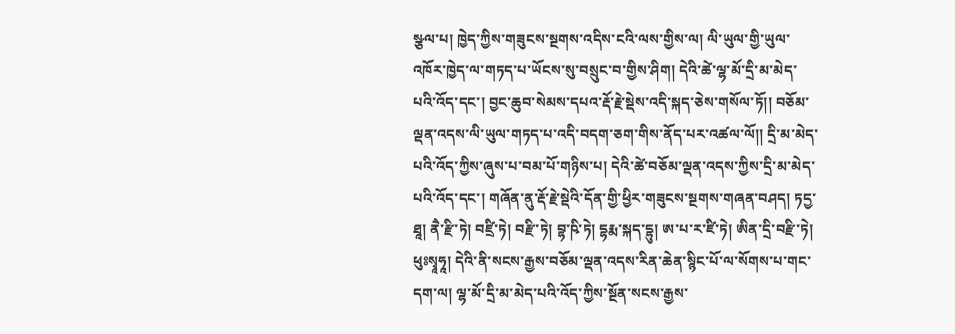སྩལ་པ། ཁྱེད་ཀྱིས་གཟུངས་སྔགས་འདིས་ངའི་ལས་གྱིས་ལ། ལི་ཡུལ་གྱི་ཡུལ་འཁོར་ཁྱེད་ལ་གཏད་པ་ཡོངས་སུ་བསྲུང་བ་གྱིས་ཤིག། དེའི་ཚེ་ལྷ་མོ་དྲི་མ་མེད་པའི་འོད་དང་། བྱང་ཆུབ་སེམས་དཔའ་རྡོ་རྗེ་སྡེས་འདི་སྐད་ཅེས་གསོལ་ཏོ།། བཅོམ་ལྡན་འདས་ལི་ཡུལ་གཏད་པ་འདི་བདག་ཅག་གིས་ནོད་པར་འཚལ་ལོ།། དྲི་མ་མེད་པའི་འོད་ཀྱིས་ཞུས་པ་བམ་པོ་གཉིས་པ། དེའི་ཚེ་བཅོམ་ལྡན་འདས་ཀྱིས་དྲི་མ་མེད་པའི་འོད་དང་། གཞོན་ནུ་རྡོ་རྗེ་སྡེའི་དོན་གྱི་ཕྱིར་གཟུངས་སྔགས་གཞན་བཤད། ཏདྱ་ཐཱ། ནཻ་རྫི་ཏེ། བཛྲི་ཏེ། བརྫི་ཏེ། བྷ་ཥི་ཏེ། དྷརྨ་སྐད་དྷུ། ཨ་པ་ར་ཛི་ཏེ། ཨིན་དྲི་བརྫི་ཏེ། ཕུཿསྭཱཧཱ། དེའི་ནི་སངས་རྒྱས་བཅོམ་ལྡན་འདས་རིན་ཆེན་སྙིང་པོ་ལ་སོགས་པ་གང་དག་ལ། ལྷ་མོ་དྲི་མ་མེད་པའི་འོད་ཀྱིས་སྔོན་སངས་རྒྱས་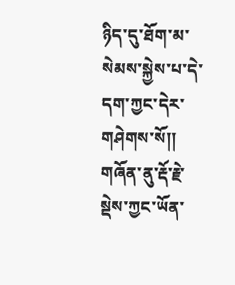ཉིད་དུ་ཐོག་མ་སེམས་སྐྱེས་པ་དེ་དག་ཀྱང་དེར་གཤེགས་སོ།། གཞོན་ནུ་རྡོ་རྗེ་སྡེས་ཀྱང་ཡོན་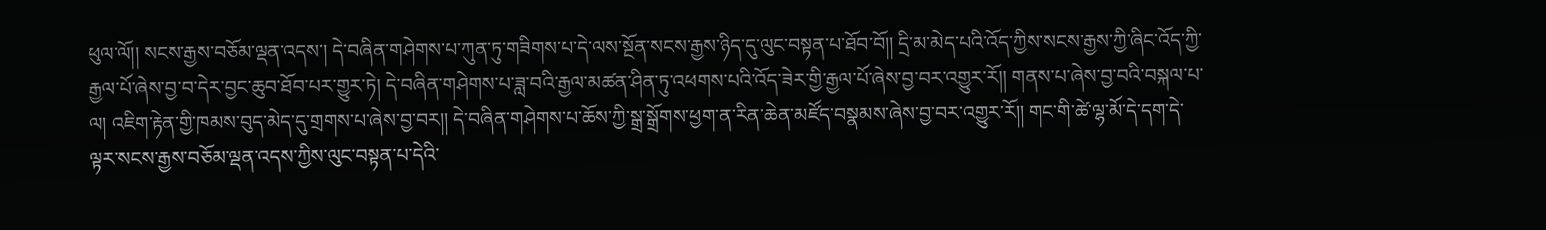ཕུལ་ལོ།། སངས་རྒྱས་བཅོམ་ལྡན་འདས་། དེ་བཞིན་གཤེགས་པ་ཀུན་ཏུ་གཟིགས་པ་དེ་ལས་སྔོན་སངས་རྒྱས་ཉིད་དུ་ལུང་བསྟན་པ་ཐོབ་བོ།། དྲི་མ་མེད་པའི་འོད་ཀྱིས་སངས་རྒྱས་ཀྱི་ཞིང་འོད་ཀྱི་རྒྱལ་པོ་ཞེས་བྱ་བ་དེར་བྱང་ཆུབ་ཐོབ་པར་གྱུར་ཏེ། དེ་བཞིན་གཤེགས་པ་ཟླ་བའི་རྒྱལ་མཚན་ཤིན་ཏུ་འཕགས་པའི་འོད་ཟེར་གྱི་རྒྱལ་པོ་ཞེས་བྱ་བར་འགྱུར་རོ།། གནས་པ་ཞེས་བྱ་བའི་བསྐལ་པ་ལ། འཇིག་རྟེན་གྱི་ཁམས་བུད་མེད་དུ་གྲགས་པ་ཞེས་བྱ་བར།། དེ་བཞིན་གཤེགས་པ་ཆོས་ཀྱི་སྒྲ་སྒྲོགས་ཕྱག་ན་རིན་ཆེན་མཛོད་བསྣམས་ཞེས་བྱ་བར་འགྱུར་རོ།། གང་གི་ཚེ་ལྷ་མོ་དེ་དག་དེ་ལྟར་སངས་རྒྱས་བཅོམ་ལྡན་འདས་ཀྱིས་ལུང་བསྟན་པ་དེའི་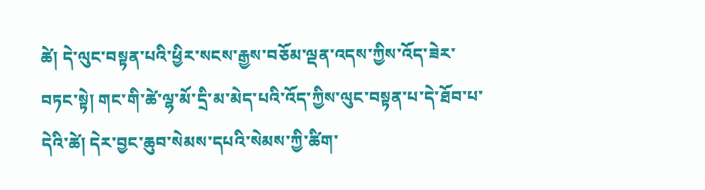ཚེ། དེ་ལུང་བསྟན་པའི་ཕྱིར་སངས་རྒྱས་བཅོམ་ལྡན་འདས་ཀྱིས་འོད་ཟེར་བཏང་སྟེ། གང་གི་ཚེ་ལྷ་མོ་དྲི་མ་མེད་པའི་འོད་ཀྱིས་ལུང་བསྟན་པ་དེ་ཐོབ་པ་དེའི་ཚེ། དེར་བྱང་ཆུབ་སེམས་དཔའི་སེམས་ཀྱི་ཚིག་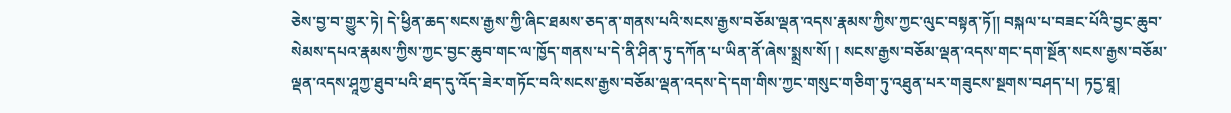ཅེས་བྱ་བ་གྱུར་ཏེ། དེ་ཕྱིན་ཆད་སངས་རྒྱས་ཀྱི་ཞིང་ཐམས་ཅད་ན་གནས་པའི་སངས་རྒྱས་བཅོམ་ལྡན་འདས་རྣམས་ཀྱིས་ཀྱང་ལུང་བསྟན་ཏོ།། བསྐལ་པ་བཟང་པོའི་བྱང་ཆུབ་སེམས་དཔའ་རྣམས་ཀྱིས་ཀྱང་བྱང་ཆུབ་གང་ལ་ཁྱོད་གནས་པ་དེ་ནི་ཤིན་ཏུ་དཀོན་པ་ཡིན་ནོ་ཞེས་སྨྲས་སོ། ། སངས་རྒྱས་བཅོམ་ལྡན་འདས་གང་དག་སྔོན་སངས་རྒྱས་བཅོམ་ལྡན་འདས་ཤཱཀྱ་ཐུབ་པའི་ཐད་དུ་འོད་ཟེར་གཏོང་བའི་སངས་རྒྱས་བཅོམ་ལྡན་འདས་དེ་དག་གིས་ཀྱང་གསུང་གཅིག་ཏུ་འཐུན་པར་གཟུངས་སྔགས་བཤད་པ། ཏདྱ་ཐཱ།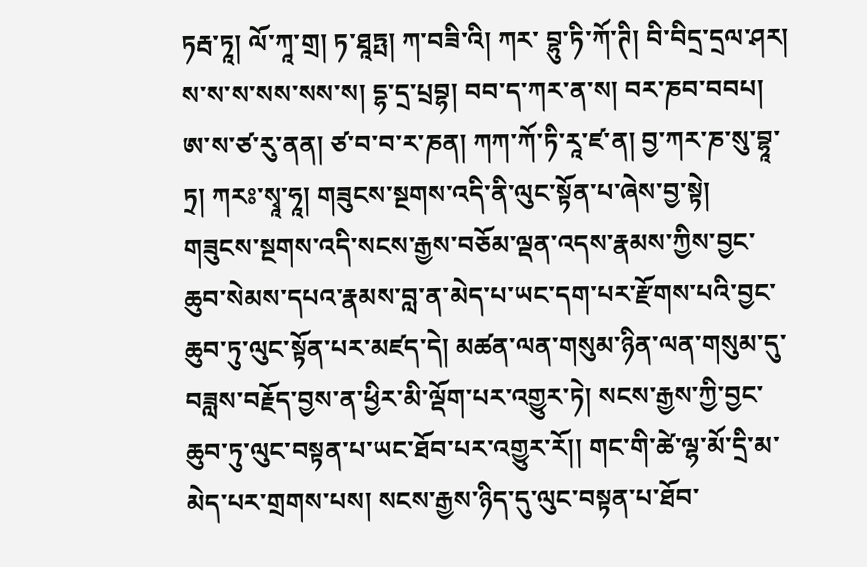ཏརྦ་ཏཱ། ལོ་ཀཱ་གྲ། ཏ་ཐཱཏྤ། ཀ་བཟི་འི། ཀར་ བྷུ་ཏི་ཀོ་ཊི། བི་བིདྲ་དྲལ་ཤར། ས་ས་ས་སས་སས་ས། དྷ་དྲ་པྲབྷ། བབ་ད་ཀར་ན་ས། བར་ཎབ་བབཔ། ཨ་ས་ཙ་རུ་ནན། ཙ་བ་བ་ར་ཎན། ཀཀ་ཀོ་ཏི་རཱ་ཛ་ན། བྱ་ཀར་ཎ་སུ་བྷཱ་ཏྲ། ཀརཿ་སྭཱ་ཧཱ། གཟུངས་སྔགས་འདི་ནི་ལུང་སྟོན་པ་ཞེས་བྱ་སྟེ། གཟུངས་སྔགས་འདི་སངས་རྒྱས་བཅོམ་ལྡན་འདས་རྣམས་ཀྱིས་བྱང་ཆུབ་སེམས་དཔའ་རྣམས་བླ་ན་མེད་པ་ཡང་དག་པར་རྫོགས་པའི་བྱང་ཆུབ་ཏུ་ལུང་སྟོན་པར་མཛད་དེ། མཚན་ལན་གསུམ་ཉིན་ལན་གསུམ་དུ་བཟླས་བརྗོད་བྱས་ན་ཕྱིར་མི་ལྡོག་པར་འགྱུར་ཏེ། སངས་རྒྱས་ཀྱི་བྱང་ཆུབ་ཏུ་ལུང་བསྟན་པ་ཡང་ཐོབ་པར་འགྱུར་རོ།། གང་གི་ཚེ་ལྷ་མོ་དྲི་མ་མེད་པར་གྲགས་པས། སངས་རྒྱས་ཉིད་དུ་ལུང་བསྟན་པ་ཐོབ་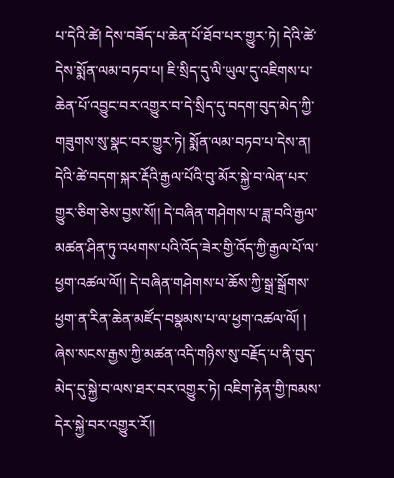པ་དེའི་ཚེ། དེས་བཟོད་པ་ཆེན་པོ་ཐོབ་པར་གྱུར་ཏེ། དེའི་ཚེ་དེས་སྨོན་ལམ་བཏབ་པ། ཇི་སྲིད་དུ་ལི་ཡུལ་དུ་འཇིགས་པ་ཆེན་པོ་འབྱུང་བར་འགྱུར་བ་དེ་སྲིད་དུ་བདག་བུད་མེད་ཀྱི་གཟུགས་སུ་སྣང་བར་གྱུར་ཏེ། སྨོན་ལམ་བཏབ་པ་དེས་ན། དེའི་ཚེ་བདག་སྐར་རྡོའི་རྒྱལ་པོའི་བུ་མོར་སྐྱེ་བ་ལེན་པར་གྱུར་ཅིག་ཅེས་བྱས་སོ།། དེ་བཞིན་གཤེགས་པ་ཟླ་བའི་རྒྱལ་མཚན་ཤིན་ཏུ་འཕགས་པའི་འོད་ཟེར་གྱི་འོད་ཀྱི་རྒྱལ་པོ་ལ་ཕྱག་འཚལ་ལོ།། དེ་བཞིན་གཤེགས་པ་ཆོས་ཀྱི་སྒྲ་སྒྲོགས་ཕྱག་ན་རིན་ཆེན་མཛོད་བསྣམས་པ་ལ་ཕྱག་འཚལ་ལོ། ། ཞེས་སངས་རྒྱས་ཀྱི་མཚན་འདི་གཉིས་སུ་བརྗོད་པ་ནི་བུད་མེད་དུ་སྐྱེ་བ་ལས་ཐར་བར་འགྱུར་ཏེ། འཇིག་རྟེན་གྱི་ཁམས་དེར་སྐྱེ་བར་འགྱུར་རོ།།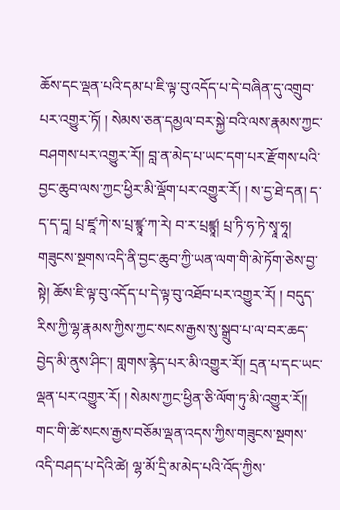ཆོས་དང་ལྡན་པའི་དམ་པ་ཇི་ལྟ་བུ་འདོད་པ་དེ་བཞིན་དུ་འགྲུབ་པར་འགྱུར་ཏོ། ། སེམས་ཅན་དམྱལ་བར་སྐྱེ་བའི་ལས་རྣམས་ཀྱང་བཤགས་པར་འགྱུར་རོ།། བླ་ན་མེད་པ་ཡང་དག་པར་རྫོགས་པའི་བྱང་ཆུབ་ལས་ཀྱང་ཕྱིར་མི་ལྡོག་པར་འགྱུར་རོ། ། ས་དྱ་ཐེ་དན། ད་ད་ད་དཱ། པྲ་ཛཱ་ཀེ་ས་པྲ་ཛྙཱ་ཀ་རེ། བ་ར་པྲཛྙཱ། པྲ་ཏི་ཧ་ཏེ་སྭཱ་ཧཱ། གཟུངས་སྔགས་འདི་ནི་བྱང་ཆུབ་ཀྱི་ཡན་ལག་གི་མེ་ཏོག་ཅེས་བྱ་སྟེ། ཆོས་ཇི་ལྟ་བུ་འདོད་པ་དེ་ལྟ་བུ་འཐོབ་པར་འགྱུར་རོ། ། བདུད་རིས་ཀྱི་ལྷ་རྣམས་ཀྱིས་ཀྱང་སངས་རྒྱས་སུ་སྒྲུབ་པ་ལ་བར་ཆད་བྱེད་མི་ནུས་ཤིང་། གླགས་རྙེད་པར་མི་འགྱུར་རོ།། དྲན་པ་དང་ཡང་ལྡན་པར་འགྱུར་རོ། ། སེམས་ཀྱང་ཕྱིན་ཅི་ལོག་ཏུ་མི་འགྱུར་རོ།། གང་གི་ཚེ་སངས་རྒྱས་བཅོམ་ལྡན་འདས་ཀྱིས་གཟུངས་སྔགས་འདི་བཤད་པ་དེའི་ཚེ། ལྷ་མོ་དྲི་མ་མེད་པའི་འོད་ཀྱིས་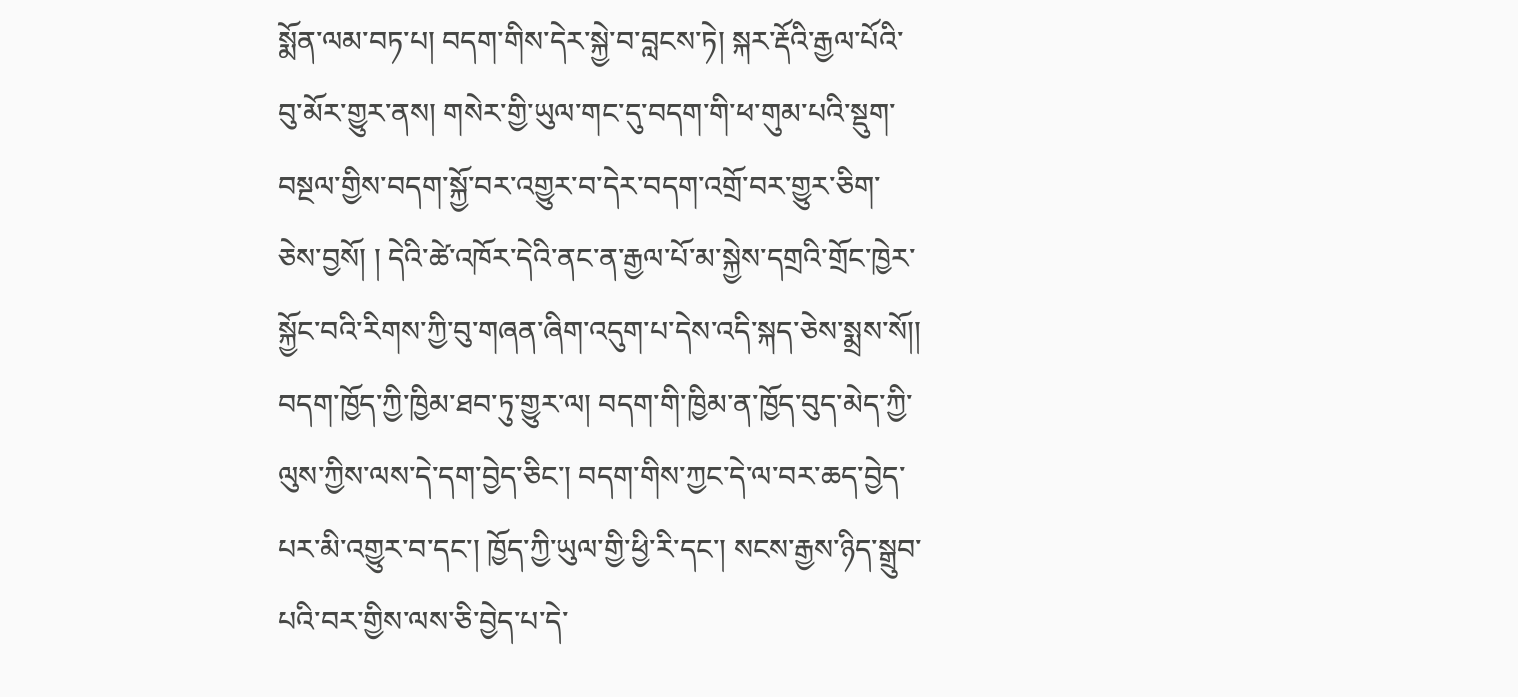སྨོན་ལམ་བཏ་པ། བདག་གིས་དེར་སྐྱེ་བ་བླངས་ཏེ། སྐར་རྡོའི་རྒྱལ་པོའི་བུ་མོར་གྱུར་ནས། གསེར་གྱི་ཡུལ་གང་དུ་བདག་གི་ཕ་གུམ་པའི་སྡུག་བསྔལ་གྱིས་བདག་སྐྱོ་བར་འགྱུར་བ་དེར་བདག་འགྲོ་བར་གྱུར་ཅིག་ཅེས་བྱསོ། ། དེའི་ཚེ་འཁོར་དེའི་ནང་ན་རྒྱལ་པོ་མ་སྐྱེས་དགྲའི་གྲོང་ཁྱེར་སྐྱོང་བའི་རིགས་ཀྱི་བུ་གཞན་ཞིག་འདུག་པ་དེས་འདི་སྐད་ཅེས་སྨྲས་སོ།། བདག་ཁྱོད་ཀྱི་ཁྱིམ་ཐབ་ཏུ་གྱུར་ལ། བདག་གི་ཁྱིམ་ན་ཁྱོད་བུད་མེད་ཀྱི་ལུས་ཀྱིས་ལས་དེ་དག་བྱེད་ཅིང་། བདག་གིས་ཀྱང་དེ་ལ་བར་ཆད་བྱེད་པར་མི་འགྱུར་བ་དང་། ཁྱོད་ཀྱི་ཡུལ་གྱི་ཕྱི་རི་དང་། སངས་རྒྱས་ཉིད་སྒྲུབ་པའི་བར་གྱིས་ལས་ཅི་བྱེད་པ་དེ་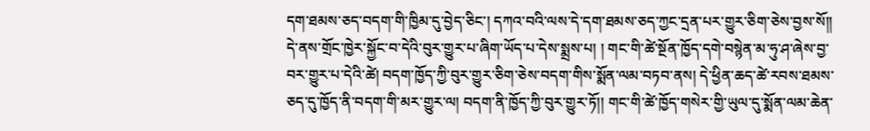དག་ཐམས་ཅད་བདག་གི་ཁྱིམ་དུ་བྱེད་ཅིང་། དཀའ་བའི་ལས་དེ་དག་ཐམས་ཅད་ཀྱང་དྲན་པར་གྱུར་ཅིག་ཅེས་བྱས་སོ།། དེ་ནས་གྲོང་ཁྱེར་སྐྱོང་བ་དེའི་བུར་གྱུར་པ་ཞིག་ཡོད་པ་དེས་སྨྲས་པ། ། གང་གི་ཚེ་སྔོན་ཁྱོད་དགེ་བསྙེན་མ་ཧུ་ཤ་ཞེས་བྱ་བར་གྱུར་པ་དེའི་ཚེ། བདག་ཁྱོད་ཀྱི་བུར་གྱུར་ཅིག་ཅེས་བདག་གིས་སྨོན་ལམ་བཏབ་ནས། དེ་ཕྱིན་ཆད་ཚེ་རབས་ཐམས་ཅད་དུ་ཁྱོད་ནི་བདག་གི་མར་གྱུར་ལ། བདག་ནི་ཁྱོད་ཀྱི་བུར་གྱུར་ཏོ།། གང་གི་ཚེ་ཁྱོད་གསེར་གྱི་ཡུལ་དུ་སྨོན་ལམ་ཆེན་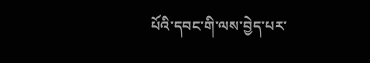པོའི་དབང་གི་ལས་བྱེད་པར་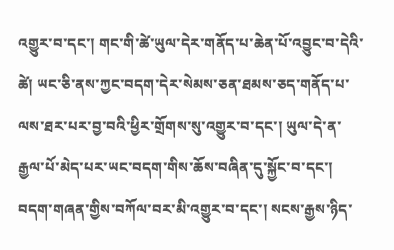འགྱུར་བ་དང་། གང་གི་ཚེ་ཡུལ་དེར་གནོད་པ་ཆེན་པོ་འབྱུང་བ་དེའི་ཚེ། ཡང་ཅི་ནས་ཀྱང་བདག་དེར་སེམས་ཅན་ཐམས་ཅད་གནོད་པ་ལས་ཐར་པར་བྱ་བའི་ཕྱིར་གྲོགས་སུ་འགྱུར་བ་དང་། ཡུལ་དེ་ན་རྒྱལ་པོ་མེད་པར་ཡང་བདག་གིས་ཆོས་བཞིན་དུ་སྐྱོང་བ་དང་། བདག་གཞན་གྱིས་བཀོལ་བར་མི་འགྱུར་བ་དང་། སངས་རྒྱས་ཉིད་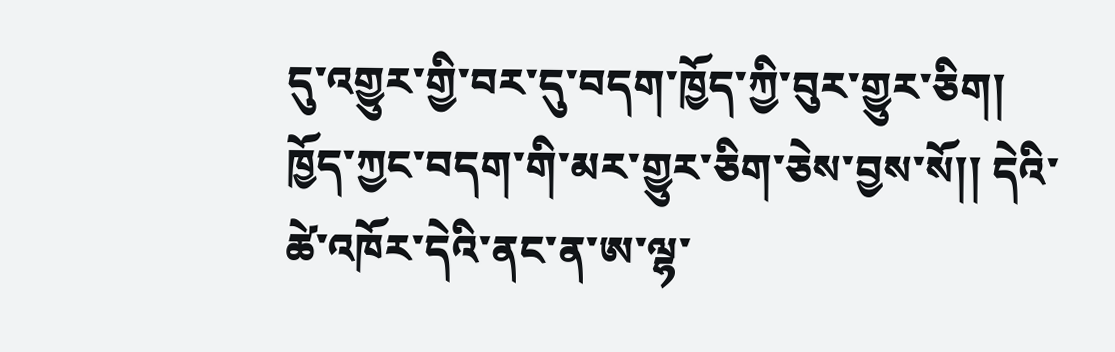དུ་འགྱུར་གྱི་བར་དུ་བདག་ཁྱོད་ཀྱི་བུར་གྱུར་ཅིག། ཁྱོད་ཀྱང་བདག་གི་མར་གྱུར་ཅིག་ཅེས་བྱས་སོ།། དེའི་ཚེ་འཁོར་དེའི་ནང་ན་ཨ་ལྷ་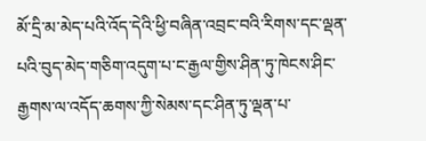མོ་དྲི་མ་མེད་པའི་འོད་དེའི་ཕྱི་བཞིན་འབྲང་བའི་རིགས་དང་ལྡན་པའི་བུད་མེད་གཅིག་འདུག་པ་ང་རྒྱལ་གྱིས་ཤིན་ཏུ་ཁེངས་ཤིང་རྒྱགས་ལ་འདོད་ཆགས་ཀྱི་སེམས་དང་ཤིན་ཏུ་ལྡན་པ་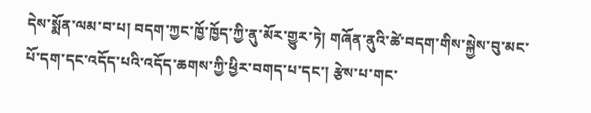དེས་སྨོན་ལམ་བ་པ། བདག་ཀྱང་ཁྱོ་ཁྱོད་ཀྱི་ནུ་མོར་གྱུར་ཏེ། གཞོན་ནུའི་ཚེ་བདག་གིས་སྐྱེས་བུ་མང་པོ་དག་དང་འདོད་པའི་འདོད་ཆགས་ཀྱི་ཕྱིར་བགད་པ་དང་། རྩེས་པ་གང་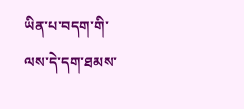ཡིན་པ་བདག་གི་ལས་དེ་དག་ཐམས་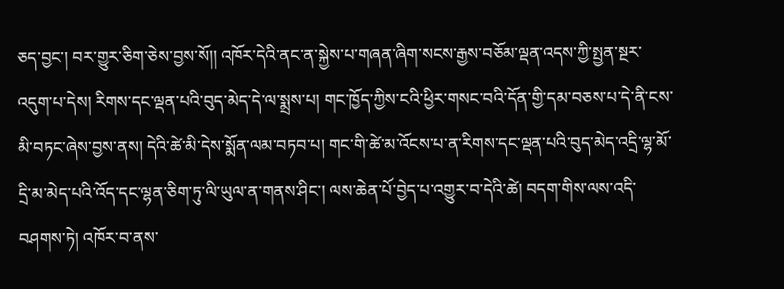ཅད་བྱང་། བར་གྱུར་ཅིག་ཅེས་བྱས་སོ།། འཁོར་དེའི་ནང་ན་སྐྱེས་པ་གཞན་ཞིག་སངས་རྒྱས་བཅོམ་ལྡན་འདས་ཀྱི་སྤྱན་སྔར་འདུག་པ་དེས། རིགས་དང་ལྡན་པའི་བུད་མེད་དེ་ལ་སྨྲས་པ། གང་ཁྱོད་ཀྱིས་ངའི་ཕྱིར་གསང་བའི་དོན་གྱི་དམ་བཅས་པ་དེ་ནི་ངས་མི་བཏང་ཞེས་བྱས་ནས། དེའི་ཚེ་མི་དེས་སྨོན་ལམ་བཏབ་པ། གང་གི་ཚེ་མ་འོངས་པ་ན་རིགས་དང་ལྡན་པའི་བུད་མེད་འདྲི་ལྷ་མོ་དྲི་མ་མེད་པའི་འོད་དང་ལྷན་ཅིག་ཏུ་ལི་ཡུལ་ན་གནས་ཤིང་། ལས་ཆེན་པོ་བྱེད་པ་འགྱུར་བ་དེའི་ཚེ། བདག་གིས་ལས་འདི་བཤགས་ཏེ། འཁོར་བ་ནས་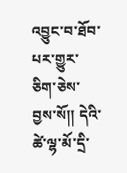འབྱུང་བ་ཐོབ་པར་གྱུར་ཅིག་ཅེས་བྱས་སོ།། དེའི་ཚེ་ལྷ་མོ་དྲི་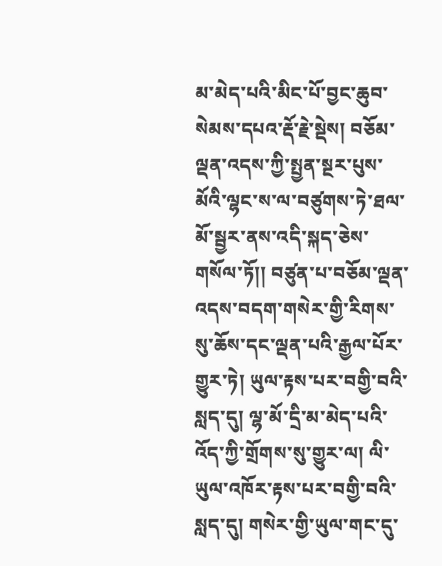མ་མེད་པའི་མིང་པོ་བྱང་ཆུབ་སེམས་དཔའ་རྡོ་རྗེ་སྡེས། བཅོམ་ལྡན་འདས་ཀྱི་སྤྱན་སྔར་པུས་མོའི་ལྷང་ས་ལ་བཙུགས་ཏེ་ཐལ་མོ་སྦྱར་ནས་འདི་སྐད་ཅེས་གསོལ་ཏོ།། བཙུན་པ་བཅོམ་ལྡན་འདས་བདག་གསེར་གྱི་རིགས་སུ་ཆོས་དང་ལྡན་པའི་རྒྱལ་པོར་གྱུར་ཏེ། ཡུལ་རྟས་པར་བགྱི་བའི་སླད་དུ། ལྷ་མོ་དྲི་མ་མེད་པའི་འོད་ཀྱི་གྲོགས་སུ་གྱུར་ལ། ལི་ཡུལ་འཁོར་རྟས་པར་བགྱི་བའི་སླད་དུ། གསེར་གྱི་ཡུལ་གང་དུ་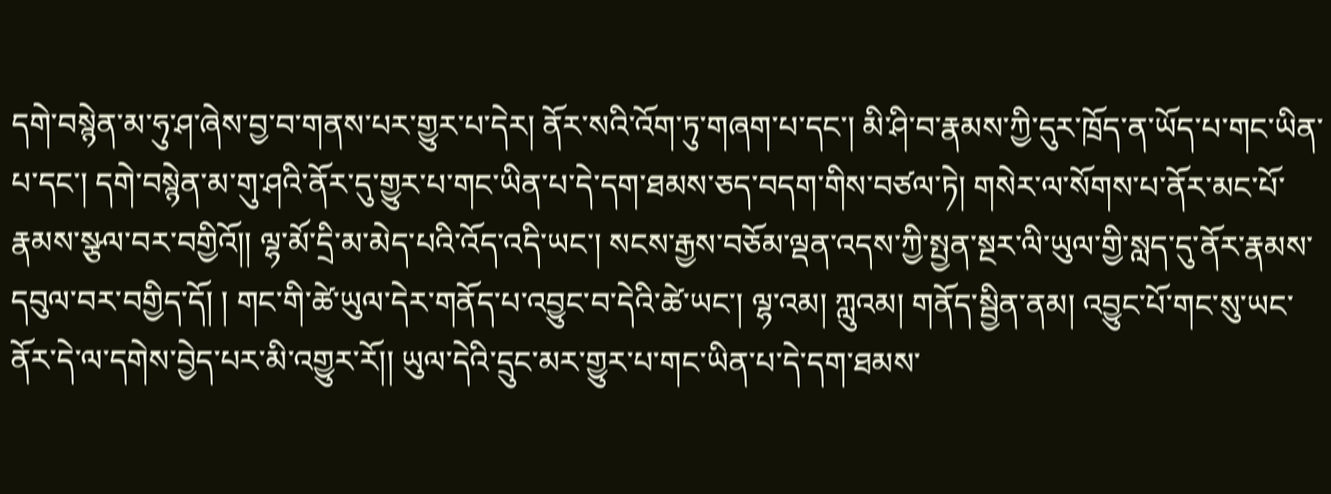དགེ་བསྙེན་མ་ཧུ་ཤ་ཞེས་བྱ་བ་གནས་པར་གྱུར་པ་དེར། ནོར་སའི་འོག་ཏུ་གཞག་པ་དང་། མི་ཤི་བ་རྣམས་ཀྱི་དུར་ཁྲོད་ན་ཡོད་པ་གང་ཡིན་པ་དང་། དགེ་བསྙེན་མ་གུ་ཤའི་ནོར་དུ་གྱུར་པ་གང་ཡིན་པ་དེ་དག་ཐམས་ཅད་བདག་གིས་བཙལ་ཏེ། གསེར་ལ་སོགས་པ་ནོར་མང་པོ་རྣམས་སྩལ་བར་བགྱིའོ།། ལྷ་མོ་དྲི་མ་མེད་པའི་འོད་འདི་ཡང་། སངས་རྒྱས་བཅོམ་ལྡན་འདས་ཀྱི་སྤྱན་སྔར་ལི་ཡུལ་གྱི་སླད་དུ་ནོར་རྣམས་དབུལ་བར་བགྱིད་དོ། ། གང་གི་ཚེ་ཡུལ་དེར་གནོད་པ་འབྱུང་བ་དེའི་ཚེ་ཡང་། ལྷ་འམ། ཀླུའམ། གནོད་སྦྱིན་ནམ། འབྱུང་པོ་གང་སུ་ཡང་ནོར་དེ་ལ་དགེས་བྱེད་པར་མི་འགྱུར་རོ།། ཡུལ་དེའི་དྲུང་མར་གྱུར་པ་གང་ཡིན་པ་དེ་དག་ཐམས་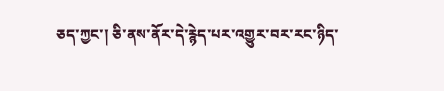ཅད་ཀྱང་། ཅི་ནས་ནོར་དེ་རྙེད་པར་འགྱུར་བར་རང་ཉིད་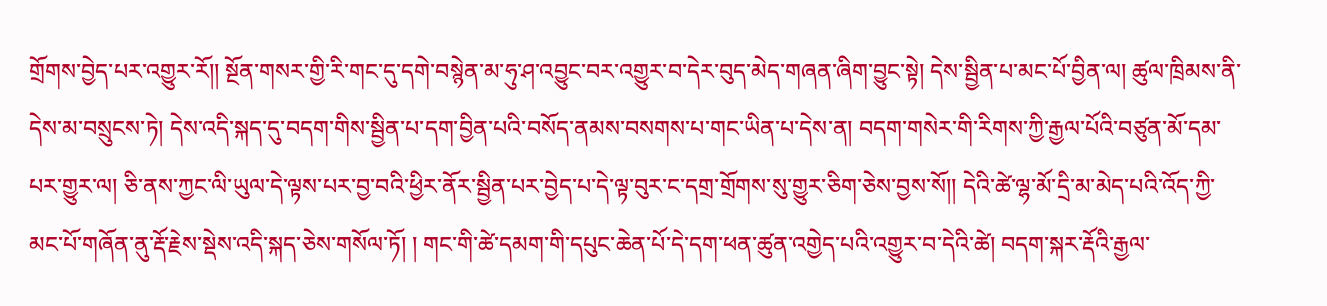གྲོགས་བྱེད་པར་འགྱུར་རོ།། སྔོན་གསར་གྱི་རི་གང་དུ་དགེ་བསྙེན་མ་ཧུ་ཤ་འབྱུང་བར་འགྱུར་བ་དེར་བུད་མེད་གཞན་ཞིག་བྱུང་སྟེ། དེས་སྦྱིན་པ་མང་པོ་བྱིན་ལ། ཚུལ་ཁྲིམས་ནི་དེས་མ་བསྲུངས་ཏེ། དེས་འདི་སྐད་དུ་བདག་གིས་སྦྱིན་པ་དག་བྱིན་པའི་བསོད་ནམས་བསགས་པ་གང་ཡིན་པ་དེས་ན། བདག་གསེར་གི་རིགས་ཀྱི་རྒྱལ་པོའི་བཙུན་མོ་དམ་པར་གྱུར་ལ། ཅི་ནས་ཀྱང་ལི་ཡུལ་དེ་ལྟས་པར་བྱ་བའི་ཕྱིར་ནོར་སྦྱིན་པར་བྱེད་པ་དེ་ལྟ་བུར་ང་དགྲ་གྲོགས་སུ་གྱུར་ཅིག་ཅེས་བྱས་སོ།། དེའི་ཚེ་ལྷ་མོ་དྲི་མ་མེད་པའི་འོད་ཀྱི་མང་པོ་གཞོན་ནུ་རྡོ་རྗེས་སྡེས་འདི་སྐད་ཅེས་གསོལ་ཏོ། ། གང་གི་ཚེ་དམག་གི་དཔུང་ཆེན་པོ་དེ་དག་ཕན་ཚུན་འགྱེད་པའི་འགྱུར་བ་དེའི་ཚེ། བདག་སྐར་རྡོའི་རྒྱལ་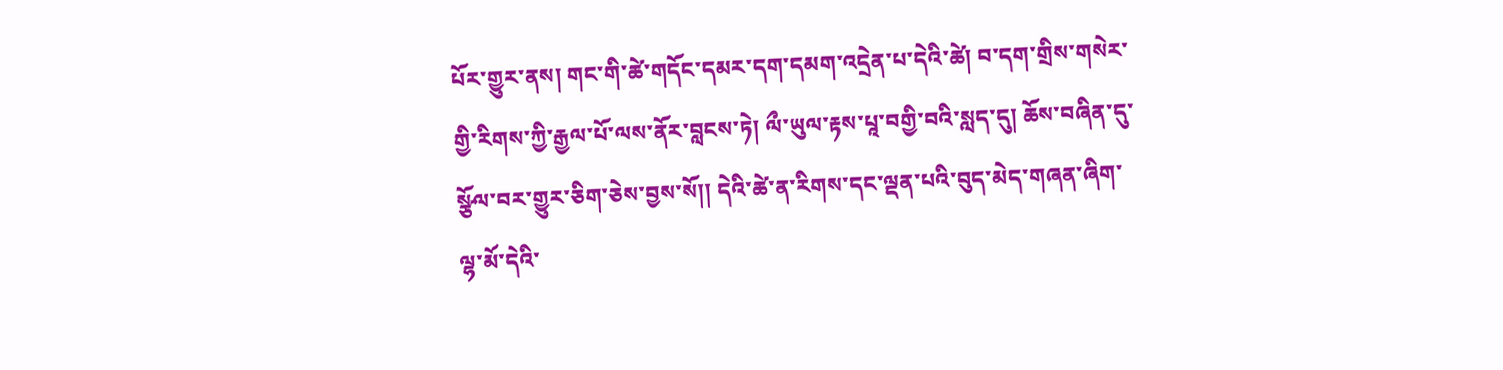པོར་གྱུར་ནས། གང་གི་ཚེ་གདོང་དམར་དག་དམག་འདྲེན་པ་དེའི་ཚེ། བ་དག་གྲིས་གསེར་གྱི་རིགས་ཀྱི་རྒྱལ་པོ་ལས་ནོར་བླངས་ཏེ། ལྀ་ཡུལ་རྟས་པཱ་བགྱི་བའི་སླད་དུ། ཆོས་བཞིན་དུ་སྩོལ་བར་གྱུར་ཅིག་ཅེས་བྱས་སོ།། དེའི་ཚེ་ན་རིགས་དང་ལྡན་པའི་བུད་མེད་གཞན་ཞིག་ལྷ་མོ་དེའི་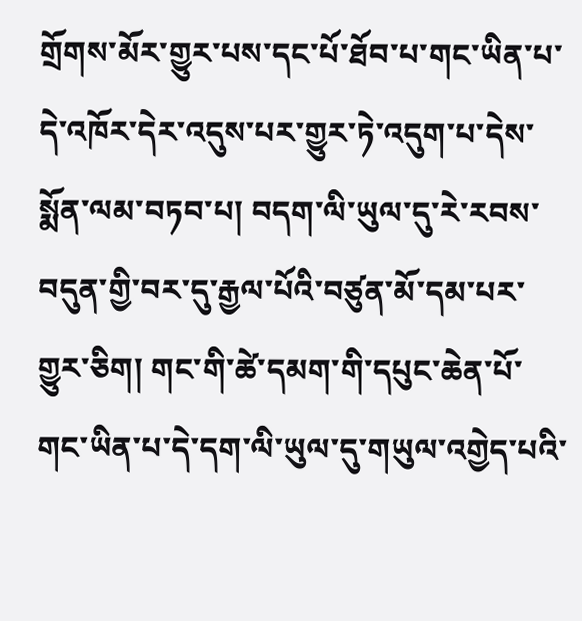གྲོགས་མོར་གྱུར་པས་དང་པོ་ཐོབ་པ་གང་ཡིན་པ་དེ་འཁོར་དེར་འདུས་པར་གྱུར་ཏེ་འདུག་པ་དེས་སྨོན་ལམ་བཏབ་པ། བདག་ལི་ཡུལ་དུ་རེ་རབས་བདུན་གྱི་བར་དུ་རྒྱལ་པོའི་བཙུན་མོ་དམ་པར་གྱུར་ཅིག། གང་གི་ཚེ་དམག་གི་དཔུང་ཆེན་པོ་གང་ཡིན་པ་དེ་དག་ལི་ཡུལ་དུ་གཡུལ་འགྱེད་པའི་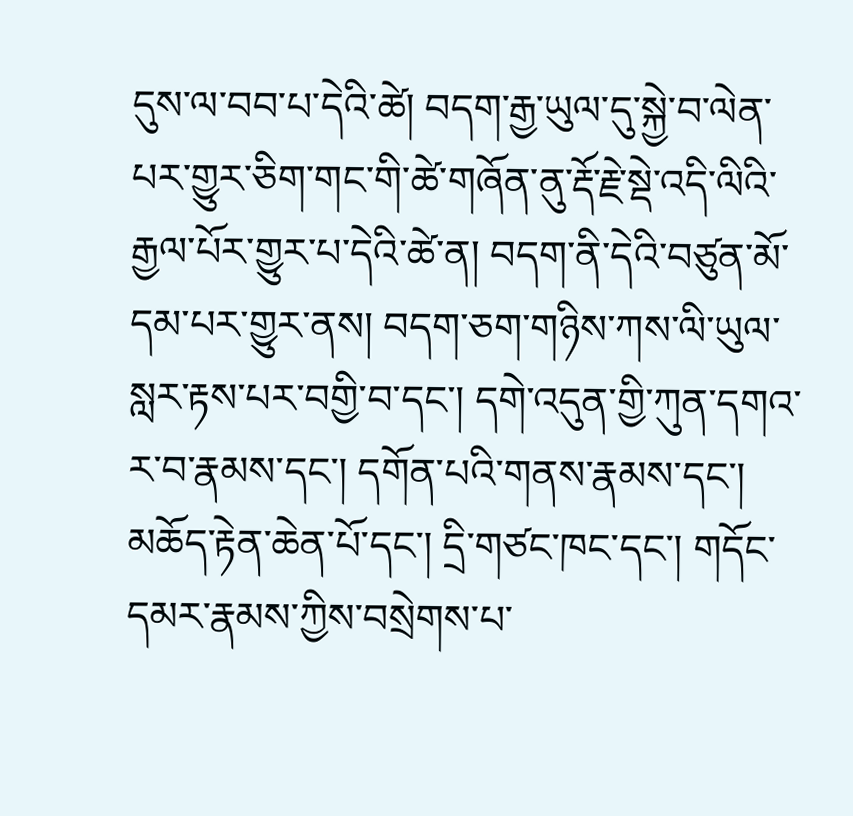དུས་ལ་བབ་པ་དེའི་ཚེ། བདག་རྒྱ་ཡུལ་དུ་སྐྱེ་བ་ལེན་པར་གྱུར་ཅིག་གང་གི་ཚེ་གཞོན་ནུ་རྡོ་རྗེ་སྡེ་འདི་ལིའི་རྒྱལ་པོར་གྱུར་པ་དེའི་ཚེ་ན། བདག་ནི་དེའི་བཙུན་མོ་དམ་པར་གྱུར་ནས། བདག་ཅག་གཉིས་ཀས་ལི་ཡུལ་སླར་རྟས་པར་བགྱི་བ་དང་། དགེ་འདུན་གྱི་ཀུན་དགའ་ར་བ་རྣམས་དང་། དགོན་པའི་གནས་རྣམས་དང་། མཆོད་རྟེན་ཆེན་པོ་དང་། དྲི་གཙང་ཁང་དང་། གདོང་དམར་རྣམས་ཀྱིས་བསྲེགས་པ་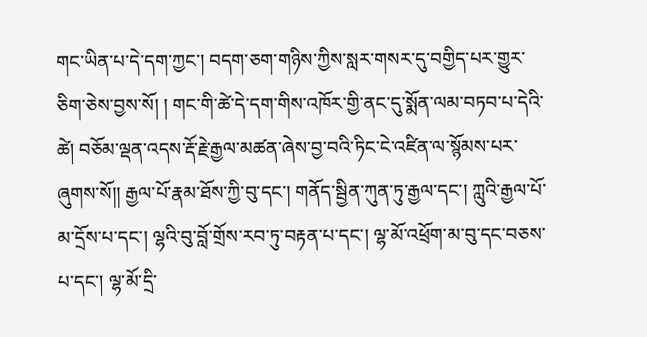གང་ཡིན་པ་དེ་དག་ཀྱང་། བདག་ཅག་གཉིས་ཀྱིས་སླར་གསར་དུ་བགྱིད་པར་གྱུར་ཅིག་ཅེས་བྱས་སོ། ། གང་གི་ཚེ་དེ་དག་གིས་འཁོར་གྱི་ནང་དུ་སྨོན་ལམ་བཏབ་པ་དེའི་ཚེ། བཅོམ་ལྡན་འདས་རྡོ་རྗེ་རྒྱལ་མཚན་ཞེས་བྱ་བའི་ཏིང་ངེ་འཛིན་ལ་སྙོམས་པར་ཞུགས་སོ།། རྒྱལ་པོ་རྣམ་ཐོས་ཀྱི་བུ་དང་། གནོད་སྦྱིན་ཀུན་ཏུ་རྒྱལ་དང་། ཀླུའི་རྒྱལ་པོ་མ་དྲོས་པ་དང་། ལྷའི་བུ་བློ་གྲོས་རབ་ཏུ་བརྟན་པ་དང་། ལྷ་མོ་འཕྲོག་མ་བུ་དང་བཅས་པ་དང་། ལྷ་མོ་དྲི་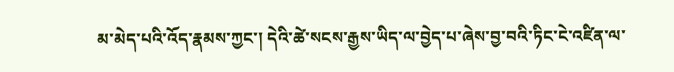མ་མེད་པའི་འོད་རྣམས་ཀྱང་། དེའི་ཚེ་སངས་རྒྱས་ཡིད་ལ་བྱེད་པ་ཞེས་བྱ་བའི་ཏིང་ངེ་འཛིན་ལ་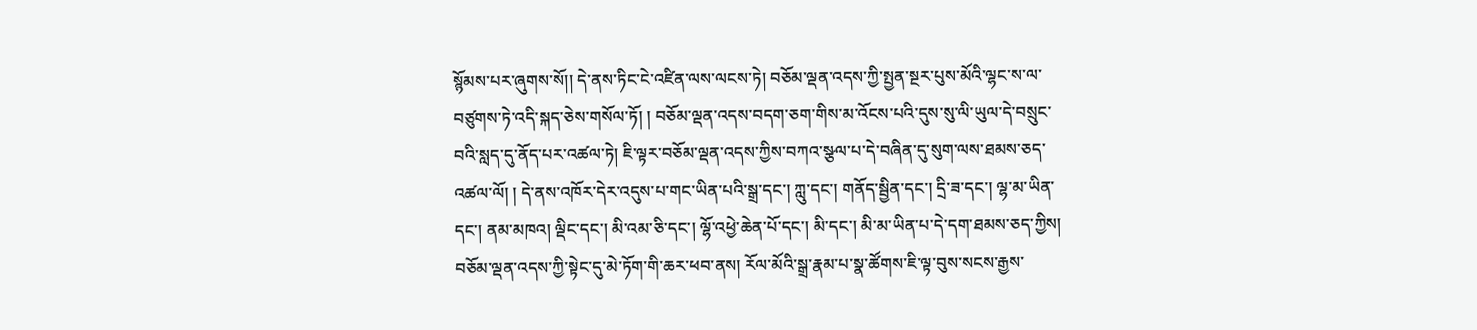སྙོམས་པར་ཞུགས་སོ།། དེ་ནས་ཏིང་ངེ་འཛིན་ལས་ལངས་ཏེ། བཅོམ་ལྡན་འདས་ཀྱི་སྤྱན་སྔར་པུས་མོའི་ལྷང་ས་ལ་བཙུགས་ཏེ་འདི་སྐད་ཅེས་གསོལ་ཏོ། ། བཅོམ་ལྡན་འདས་བདག་ཅག་གིས་མ་འོངས་པའི་དུས་སུ་ལི་ཡུལ་དེ་བསྲུང་བའི་སླད་དུ་ནོད་པར་འཚལ་ཏེ། ཇི་ལྟར་བཅོམ་ལྡན་འདས་ཀྱིས་བཀའ་སྩལ་པ་དེ་བཞིན་དུ་སུག་ལས་ཐམས་ཅད་འཚལ་ལོ། ། དེ་ནས་འཁོར་དེར་འདུས་པ་གང་ཡིན་པའི་སྒྲ་དང་། ཀླུ་དང་། གནོད་སྦྱིན་དང་། དྲི་ཟ་དང་། ལྷ་མ་ཡིན་དང་། ནམ་མཁའ། ལྡིང་དང་། མི་འམ་ཅི་དང་། ལྷོ་འཕྱེ་ཆེན་པོ་དང་། མི་དང་། མི་མ་ཡིན་པ་དེ་དག་ཐམས་ཅད་ཀྱིས། བཅོམ་ལྡན་འདས་ཀྱི་སྟེང་དུ་མེ་ཏོག་གི་ཆར་ཕབ་ནས། རོལ་མོའི་སྒྲ་རྣམ་པ་སྣ་ཚོགས་ཇི་ལྟ་བུས་སངས་རྒྱས་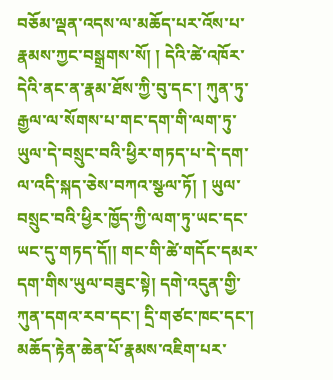བཅོམ་ལྡན་འདས་ལ་མཆོད་པར་འོས་པ་རྣམས་ཀྱང་བསྒྲགས་སོ། ། དེའི་ཚེ་འཁོར་དེའི་ནང་ན་རྣམ་ཐོས་ཀྱི་བུ་དང་། ཀུན་ཏུ་རྒྱལ་ལ་སོགས་པ་གང་དག་གི་ལག་ཏུ་ཡུལ་དེ་བསྲུང་བའི་ཕྱིར་གཏད་པ་དེ་དག་ལ་འདི་སྐད་ཅེས་བཀའ་སྩལ་ཏོ། ། ཡུལ་བསྲུང་བའི་ཕྱིར་ཁྱོད་ཀྱི་ལག་ཏུ་ཡང་དང་ཡང་དུ་གཏད་དོ།། གང་གི་ཚེ་གདོང་དམར་དག་གིས་ཡུལ་བཟུང་སྟེ། དགེ་འདུན་གྱི་ཀུན་དགའ་རབ་དང་། དྲི་གཙང་ཁང་དང་། མཆོད་རྟེན་ཆེན་པོ་རྣམས་འཇིག་པར་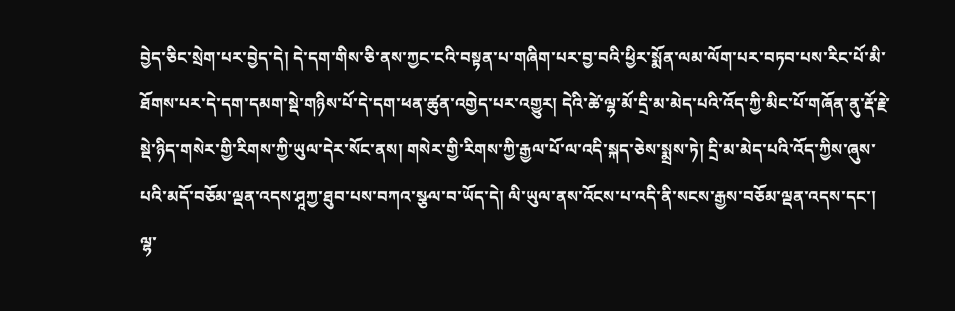བྱེད་ཅིང་སྲེག་པར་བྱེད་དེ། དེ་དག་གིས་ཅི་ནས་ཀྱང་ངའི་བསྟན་པ་གཞིག་པར་བྱ་བའི་ཕྱིར་སྨོན་ལམ་ལོག་པར་བཏབ་པས་རིང་པོ་མི་ཐོགས་པར་དེ་དག་དམག་སྡེ་གཉིས་པོ་དེ་དག་ཕན་ཚུན་འགྱེད་པར་འགྱུར། དེའི་ཚེ་ལྷ་མོ་དྲི་མ་མེད་པའི་འོད་ཀྱི་མིང་པོ་གཞོན་ནུ་རྡོ་རྗེ་སྡེ་ཉིད་གསེར་གྱི་རིགས་ཀྱི་ཡུལ་དེར་སོང་ནས། གསེར་གྱི་རིགས་ཀྱི་རྒྱལ་པོ་ལ་འདི་སྐད་ཅེས་སྨྲས་ཏེ། དྲི་མ་མེད་པའི་འོད་ཀྱིས་ཞུས་པའི་མདོ་བཅོམ་ལྡན་འདས་ཤཱཀྱ་ཐུབ་པས་བཀའ་སྩལ་བ་ཡོད་དེ། ལི་ཡུལ་ནས་འོངས་པ་འདི་ནི་སངས་རྒྱས་བཅོམ་ལྡན་འདས་དང་། ལྷ་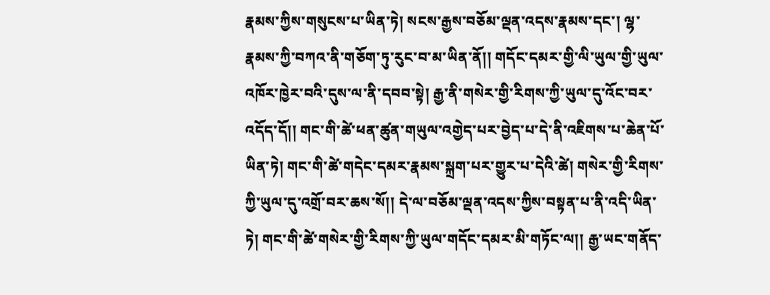རྣམས་ཀྱིས་གསུངས་པ་ཡིན་ཏེ། སངས་རྒྱས་བཅོམ་ལྡན་འདས་རྣམས་དང་། ལྷ་རྣམས་ཀྱི་བཀའ་ནི་གཅོག་ཏུ་རུང་བ་མ་ཡིན་ནོ།། གདོང་དམར་གྱི་ལི་ཡུལ་གྱི་ཡུལ་འཁོར་ཁྱེར་བའི་དུས་ལ་ནི་དབབ་སྟེ། རྒྱ་ནི་གསེར་གྱི་རིགས་ཀྱི་ཡུལ་དུ་འོང་བར་འདོད་དོ།། གང་གི་ཚེ་ཕན་ཚུན་གཡུལ་འགྱེད་པར་བྱེད་པ་དེ་ནི་འཇིགས་པ་ཆེན་པོ་ཡིན་ཏེ། གང་གི་ཚེ་གདེང་དམར་རྣམས་སྐྲག་པར་གྱུར་པ་དེའི་ཚེ། གསེར་གྱི་རིགས་ཀྱི་ཡུལ་དུ་འགྲོ་བར་ཆས་སོ།། དེ་ལ་བཅོམ་ལྡན་འདས་ཀྱིས་བསྟན་པ་ནི་འདི་ཡིན་ཏེ། གང་གི་ཚེ་གསེར་གྱི་རིགས་ཀྱི་ཡུལ་གདོང་དམར་མི་གཏོང་ལ།། རྒྱ་ཡང་གནོད་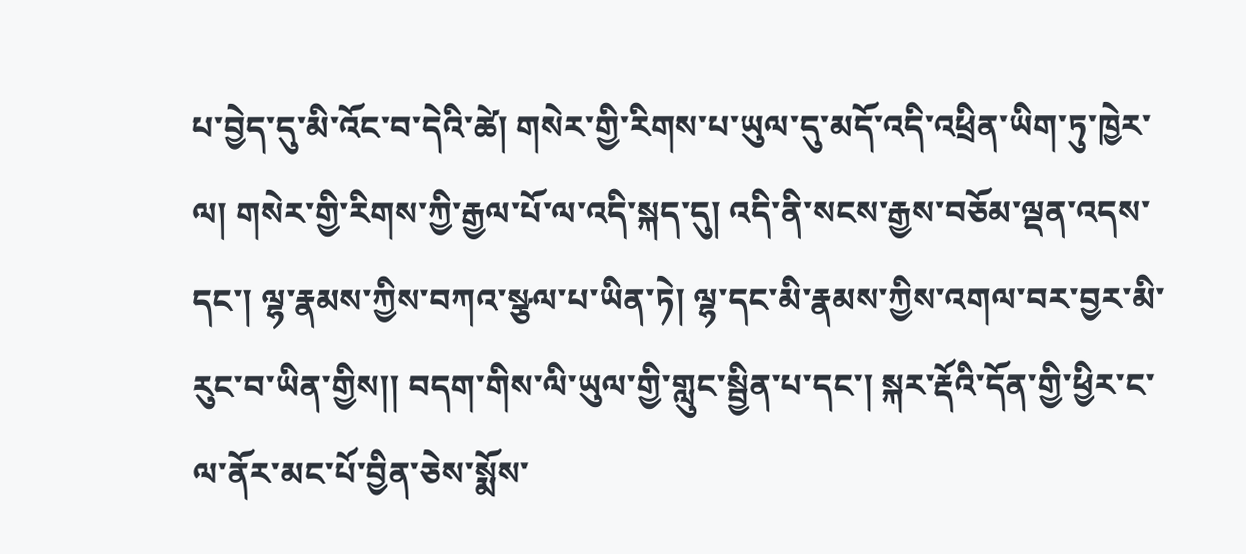པ་བྱེད་དུ་མི་འོང་བ་དེའི་ཚེ། གསེར་གྱི་རིགས་པ་ཡུལ་དུ་མདོ་འདི་འཕྲིན་ཡིག་ཏུ་ཁྱེར་ལ། གསེར་གྱི་རིགས་ཀྱི་རྒྱལ་པོ་ལ་འདི་སྐད་དུ། འདི་ནི་སངས་རྒྱས་བཅོམ་ལྡན་འདས་དང་། ལྷ་རྣམས་ཀྱིས་བཀའ་སྩལ་པ་ཡིན་ཏེ། ལྷ་དང་མི་རྣམས་ཀྱིས་འགལ་བར་བྱར་མི་རུང་བ་ཡིན་གྱིས།། བདག་གིས་ལི་ཡུལ་གྱི་གླུང་སྦྱིན་པ་དང་། སྐར་རྡོའི་དོན་གྱི་ཕྱིར་ང་ལ་ནོར་མང་པོ་བྱིན་ཅེས་སྨོས་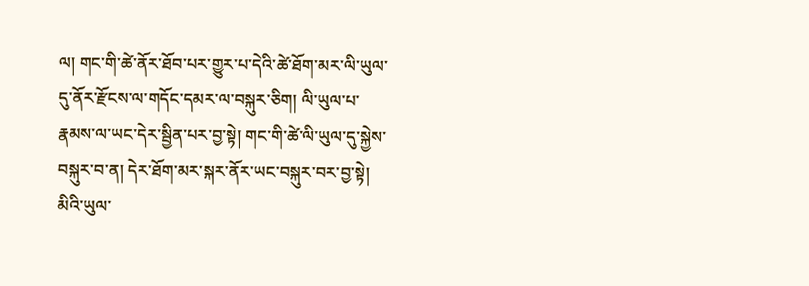ལ། གང་གི་ཚེ་ནོར་ཐོབ་པར་གྱུར་པ་དེའི་ཚེ་ཐོག་མར་ལི་ཡུལ་དུ་ནོར་རྫོངས་ལ་གདོང་དམར་ལ་བསྐུར་ཅིག། ལི་ཡུལ་པ་རྣམས་ལ་ཡང་དེར་སྦྱིན་པར་བྱ་སྟེ། གང་གི་ཚེ་ལི་ཡུལ་དུ་སྐྱེས་བསྐུར་བ་ན། དེར་ཐོག་མར་སྐར་ནོར་ཡང་བསྐུར་བར་བྱ་སྟེ། མིའི་ཡུལ་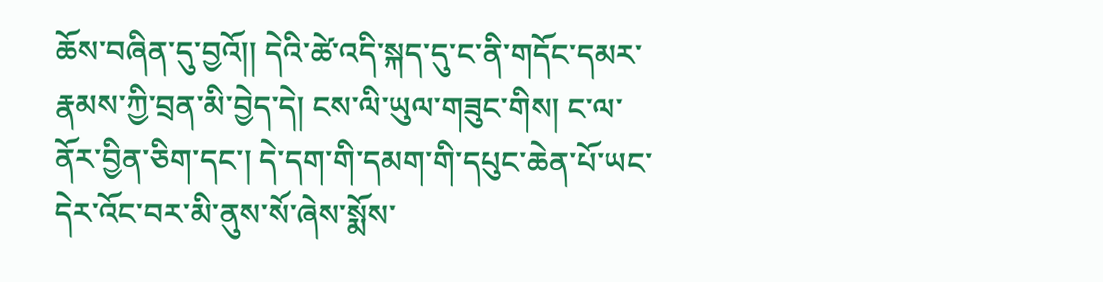ཆོས་བཞིན་དུ་བྱའོ།། དེའི་ཚེ་འདི་སྐད་དུ་ང་ནི་གདོང་དམར་རྣམས་ཀྱི་བྲན་མི་བྱེད་དེ། ངས་ལི་ཡུལ་གཟུང་གིས། ང་ལ་ནོར་བྱིན་ཅིག་དང་། དེ་དག་གི་དམག་གི་དཔུང་ཆེན་པོ་ཡང་དེར་འོང་བར་མི་ནུས་སོ་ཞེས་སྨོས་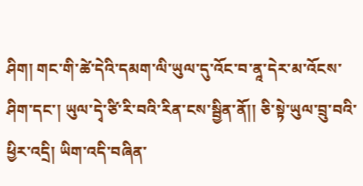ཤིག། གང་གི་ཚེ་དེའི་དམག་ལི་ཡུལ་དུ་འོང་བ་ནཱ་དེར་མ་འོངས་ཤིག་དང་། ཡུལ་དྭེ་ཙི་རི་བའི་རིན་ངས་སྦྱིན་ནོ།། ཅི་སྟེ་ཡུལ་བྲུ་བའི་ཕྱིར་འདྲི། ཡིག་འདི་བཞིན་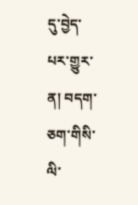དུ་བྱེད་པར་གྱུར་ན། བདག་ཅག་གིསི་ལི་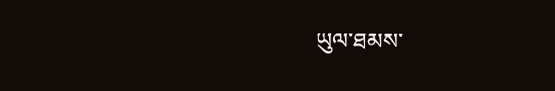ཡུལ་ཐམས་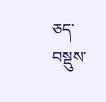ཅད་བསྡུས་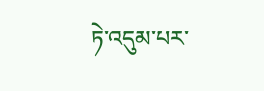ཏེ་འདུམ་པར་